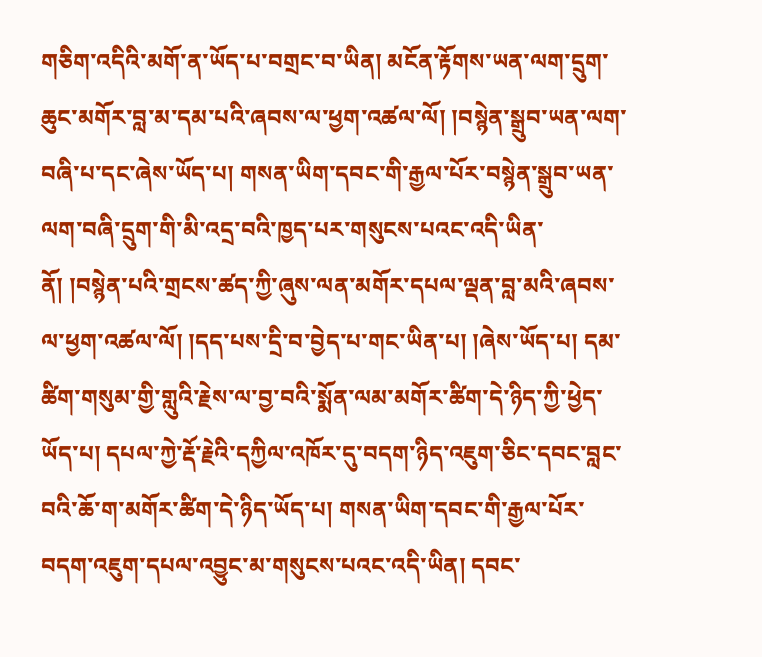གཅིག་འདིའི་མགོ་ན་ཡོད་པ་བགྲང་བ་ཡིན། མངོན་རྟོགས་ཡན་ལག་དྲུག་ཆུང་མགོར་བླ་མ་དམ་པའི་ཞབས་ལ་ཕྱག་འཚལ་ལོ། །བསྙེན་སྒྲུབ་ཡན་ལག་བཞི་པ་དང་ཞེས་ཡོད་པ། གསན་ཡིག་དབང་གི་རྒྱལ་པོར་བསྙེན་སྒྲུབ་ཡན་ལག་བཞི་དྲུག་གི་མི་འདྲ་བའི་ཁྱད་པར་གསུངས་པའང་འདི་ཡིན་ནོ། །བསྙེན་པའི་གྲངས་ཚད་ཀྱི་ཞུས་ལན་མགོར་དཔལ་ལྡན་བླ་མའི་ཞབས་ལ་ཕྱག་འཚལ་ལོ། །དད་པས་དྲི་བ་བྱེད་པ་གང་ཡིན་པ། །ཞེས་ཡོད་པ། དམ་ཚིག་གསུམ་གྱི་གླུའི་རྗེས་ལ་བྱ་བའི་སྨོན་ལམ་མགོར་ཚིག་དེ་ཉིད་ཀྱི་ཕྱེད་ཡོད་པ། དཔལ་ཀྱེ་རྡོ་རྗེའི་དཀྱིལ་འཁོར་དུ་བདག་ཉིད་འཇུག་ཅིང་དབང་བླང་བའི་ཆོ་ག་མགོར་ཚིག་དེ་ཉིད་ཡོད་པ། གསན་ཡིག་དབང་གི་རྒྱལ་པོར་བདག་འཇུག་དཔལ་འབྱུང་མ་གསུངས་པའང་འདི་ཡིན། དབང་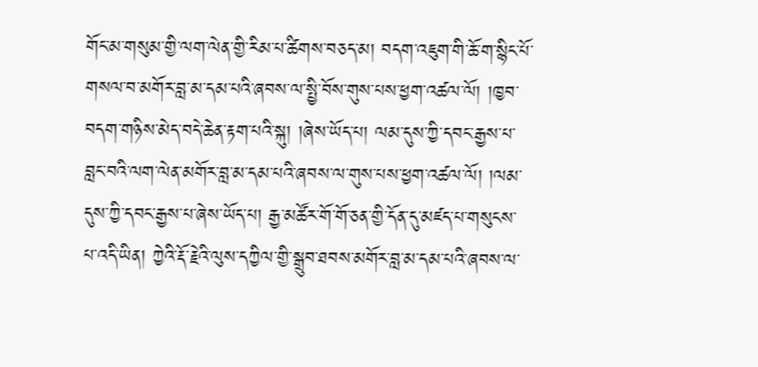གོང་མ་གསུམ་གྱི་ལག་ལེན་གྱི་རིམ་པ་ཚིགས་བཅད་མ། བདག་འཇུག་གི་ཆོ་ག་སྙིང་པོ་གསལ་བ་མགོར་བླ་མ་དམ་པའི་ཞབས་ལ་སྤྱི་བོས་གུས་པས་ཕྱག་འཚལ་ལོ། །ཁྱབ་བདག་གཉིས་མེད་བདེ་ཆེན་རྟག་པའི་སྐུ། །ཞེས་ཡོད་པ། ལམ་དུས་ཀྱི་དབང་རྒྱས་པ་བླང་བའི་ལག་ལེན་མགོར་བླ་མ་དམ་པའི་ཞབས་ལ་གུས་པས་ཕྱག་འཚལ་ལོ། །ལམ་དུས་ཀྱི་དབང་རྒྱས་པ་ཞེས་ཡོད་པ། རྒྱ་མཚོར་གོ་གོ་ཅན་གྱི་དོན་དུ་མཛད་པ་གསུངས་པ་འདི་ཡིན། ཀྱེའི་རྡོ་རྗེའི་ལུས་དཀྱིལ་གྱི་སྒྲུབ་ཐབས་མགོར་བླ་མ་དམ་པའི་ཞབས་ལ་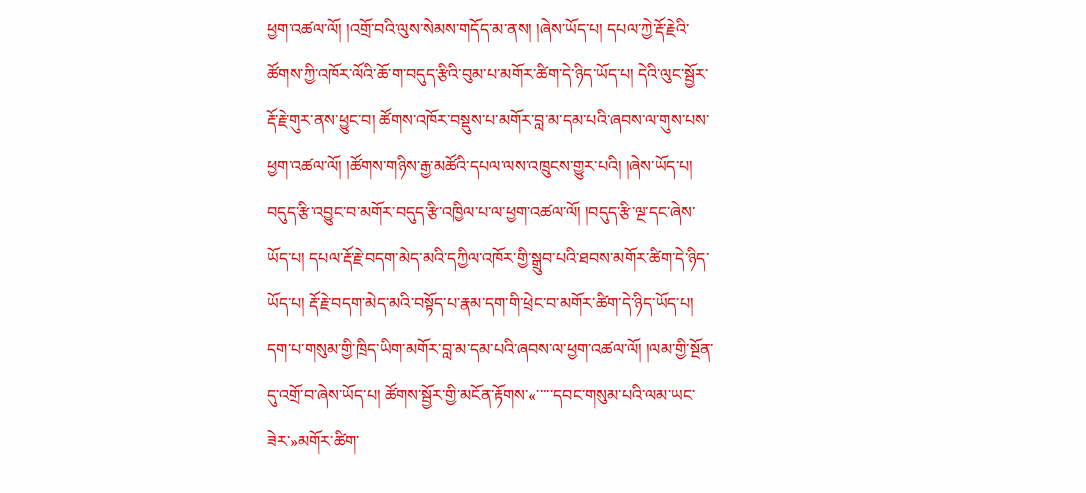ཕྱག་འཚལ་ལོ། །འགྲོ་བའི་ལུས་སེམས་གདོད་མ་ནས། །ཞེས་ཡོད་པ། དཔལ་ཀྱེ་རྡོ་རྗེའི་ཚོགས་ཀྱི་འཁོར་ལོའི་ཆོ་ག་བདུད་རྩིའི་བུམ་པ་མགོར་ཚིག་དེ་ཉིད་ཡོད་པ། དེའི་ལུང་སྦྱོར་རྡོ་རྗེ་གུར་ནས་ཕྱུང་བ། ཚོགས་འཁོར་བསྡུས་པ་མགོར་བླ་མ་དམ་པའི་ཞབས་ལ་གུས་པས་ཕྱག་འཚལ་ལོ། །ཚོགས་གཉིས་རྒྱ་མཚོའི་དཔལ་ལས་འཁྲུངས་གྱུར་པའི། །ཞེས་ཡོད་པ། བདུད་རྩི་འབྱུང་བ་མགོར་བདུད་རྩི་འཁྱིལ་པ་ལ་ཕྱག་འཚལ་ལོ། །བདུད་རྩི་ལྔ་དང་ཞེས་ཡོད་པ། དཔལ་རྡོ་རྗེ་བདག་མེད་མའི་དཀྱིལ་འཁོར་གྱི་སྒྲུབ་པའི་ཐབས་མགོར་ཚིག་དེ་ཉིད་ཡོད་པ། རྡོ་རྗེ་བདག་མེད་མའི་བསྟོད་པ་རྣམ་དག་གི་ཕྲེང་བ་མགོར་ཚིག་དེ་ཉིད་ཡོད་པ། དག་པ་གསུམ་གྱི་ཁྲིད་ཡིག་མགོར་བླ་མ་དམ་པའི་ཞབས་ལ་ཕྱག་འཚལ་ལོ། །ལམ་གྱི་སྔོན་དུ་འགྲོ་བ་ཞེས་ཡོད་པ། ཚོགས་སྦྱོར་གྱི་མངོན་རྟོགས་«་་་་་དབང་གསུམ་པའི་ལམ་ཡང་ཟེར་»མགོར་ཚིག་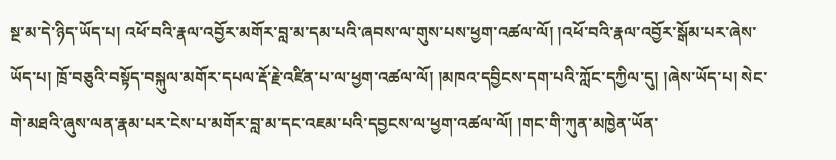སྔ་མ་དེ་ཉིད་ཡོད་པ། འཕོ་བའི་རྣལ་འབྱོར་མགོར་བླ་མ་དམ་པའི་ཞབས་ལ་གུས་པས་ཕྱག་འཚལ་ལོ། །འཕོ་བའི་རྣལ་འབྱོར་སྒོམ་པར་ཞེས་ཡོད་པ། ཁྲོ་བཅུའི་བསྟོད་བསྐུལ་མགོར་དཔལ་རྡོ་རྗེ་འཛིན་པ་ལ་ཕྱག་འཚལ་ལོ། །མཁའ་དབྱིངས་དག་པའི་ཀློང་དཀྱིལ་དུ། །ཞེས་ཡོད་པ། སེང་གེ་མཐའི་ཞུས་ལན་རྣམ་པར་ངེས་པ་མགོར་བླ་མ་དང་འཇམ་པའི་དབྱངས་ལ་ཕྱག་འཚལ་ལོ། །གང་གི་ཀུན་མཁྱེན་ཡོན་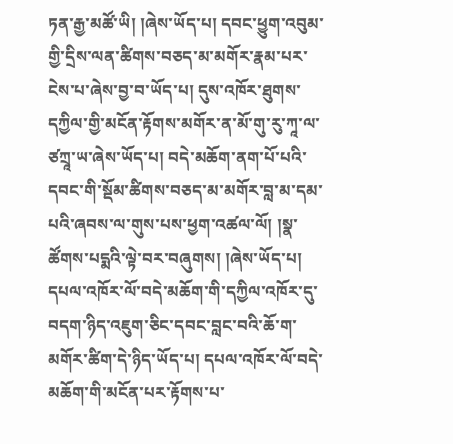ཏན་རྒྱ་མཚོ་ཡི། །ཞེས་ཡོད་པ། དབང་ཕྱུག་འབུམ་གྱི་དྲིས་ལན་ཚིགས་བཅད་མ་མགོར་རྣམ་པར་ངེས་པ་ཞེས་བྱ་བ་ཡོད་པ། དུས་འཁོར་ཐུགས་དཀྱིལ་གྱི་མངོན་རྟོགས་མགོར་ན་མོ་གུ་རུ་ཀཱ་ལ་ཙཀྲཱ་ཡ་ཞེས་ཡོད་པ། བདེ་མཆོག་ནག་པོ་པའི་དབང་གི་སྡོམ་ཚིགས་བཅད་མ་མགོར་བླ་མ་དམ་པའི་ཞབས་ལ་གུས་པས་ཕྱག་འཚལ་ལོ། །སྣ་ཚོགས་པདྨའི་ལྟེ་བར་བཞུགས། །ཞེས་ཡོད་པ། དཔལ་འཁོར་ལོ་བདེ་མཆོག་གི་དཀྱིལ་འཁོར་དུ་བདག་ཉིད་འཇུག་ཅིང་དབང་བླང་བའི་ཆོ་ག་མགོར་ཚིག་དེ་ཉིད་ཡོད་པ། དཔལ་འཁོར་ལོ་བདེ་མཆོག་གི་མངོན་པར་རྟོགས་པ་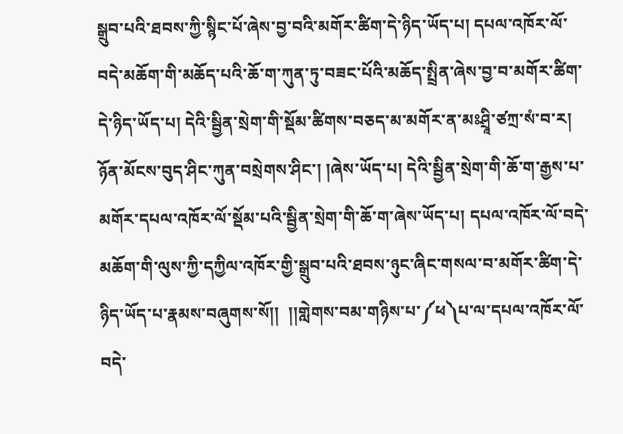སྒྲུབ་པའི་ཐབས་ཀྱི་སྙིང་པོ་ཞེས་བྱ་བའི་མགོར་ཚིག་དེ་ཉིད་ཡོད་པ། དཔལ་འཁོར་ལོ་བདེ་མཆོག་གི་མཆོད་པའི་ཆོ་ག་ཀུན་ཏུ་བཟང་པོའི་མཆོད་སྤྲིན་ཞེས་བྱ་བ་མགོར་ཚིག་དེ་ཉིད་ཡོད་པ། དེའི་སྦྱིན་སྲེག་གི་སྡོམ་ཚིགས་བཅད་མ་མགོར་ན་མཿཤྲཱི་ཙཀྲ་སཾ་བ་ར། ཉོན་མོངས་བུད་ཤིང་ཀུན་བསྲེགས་ཤིང་། །ཞེས་ཡོད་པ། དེའི་སྦྱིན་སྲེག་གི་ཆོ་ག་རྒྱས་པ་མགོར་དཔལ་འཁོར་ལོ་སྡོམ་པའི་སྦྱིན་སྲེག་གི་ཆོ་ག་ཞེས་ཡོད་པ། དཔལ་འཁོར་ལོ་བདེ་མཆོག་གི་ལུས་ཀྱི་དཀྱིལ་འཁོར་གྱི་སྒྲུབ་པའི་ཐབས་ཉུང་ཞིང་གསལ་བ་མགོར་ཚིག་དེ་ཉིད་ཡོད་པ་རྣམས་བཞུགས་སོ།།  །།གླེགས་བམ་གཉིས་པ་༼ཕ༽པ་ལ་དཔལ་འཁོར་ལོ་བདེ་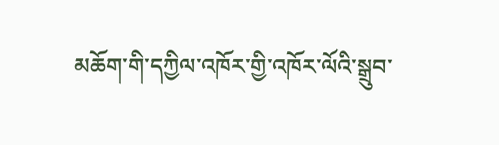མཆོག་གི་དཀྱིལ་འཁོར་གྱི་འཁོར་ལོའི་སྒྲུབ་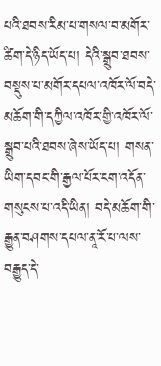པའི་ཐབས་རིམ་པ་གསལ་བ་མགོར་ཚིག་དེ་ཉིད་ཡོད་པ། དེའི་སྒྲུབ་ཐབས་བསྡུས་པ་མགོར་དཔལ་འཁོར་ལོ་བདེ་མཆོག་གི་དཀྱིལ་འཁོར་གྱི་འཁོར་ལོ་སྒྲུབ་པའི་ཐབས་ཞེས་ཡོད་པ། གསན་ཡིག་དབང་གི་རྒྱལ་པོར་ངག་འདོན་གསུངས་པ་འདི་ཡིན། བདེ་མཆོག་གི་རྒྱུན་བཤགས་དཔལ་ནཱ་རོ་པ་ལས་བརྒྱུད་དེ་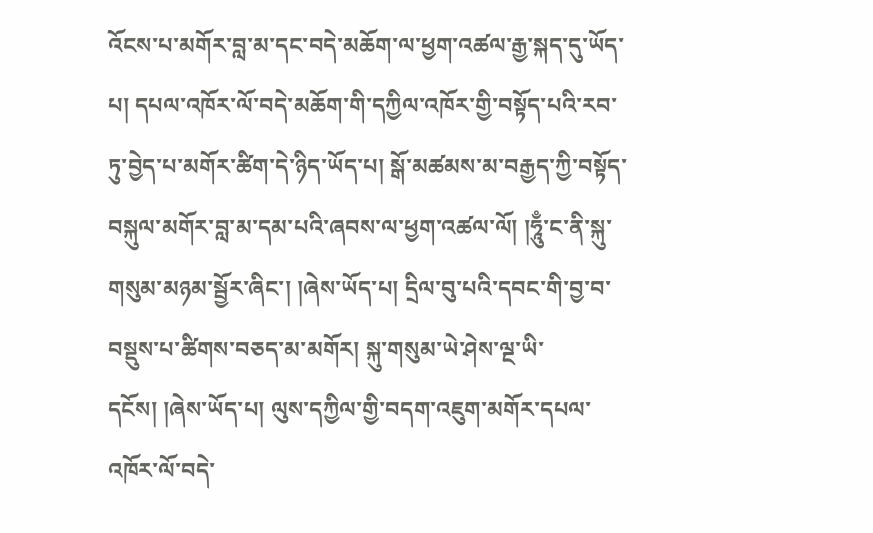འོངས་པ་མགོར་བླ་མ་དང་བདེ་མཆོག་ལ་ཕྱག་འཚལ་རྒྱ་སྐད་དུ་ཡོད་པ། དཔལ་འཁོར་ལོ་བདེ་མཆོག་གི་དཀྱིལ་འཁོར་གྱི་བསྟོད་པའི་རབ་ཏུ་བྱེད་པ་མགོར་ཚིག་དེ་ཉིད་ཡོད་པ། སྒོ་མཚམས་མ་བརྒྱད་ཀྱི་བསྟོད་བསྐུལ་མགོར་བླ་མ་དམ་པའི་ཞབས་ལ་ཕྱག་འཚལ་ལོ། །ཧཱུྃ་ང་ནི་སྐུ་གསུམ་མཉམ་སྦྱོར་ཞིང་། །ཞེས་ཡོད་པ། དྲིལ་བུ་པའི་དབང་གི་བྱ་བ་བསྡུས་པ་ཚིགས་བཅད་མ་མགོར། སྐུ་གསུམ་ཡེ་ཤེས་ལྔ་ཡི་དངོས། །ཞེས་ཡོད་པ། ལུས་དཀྱིལ་གྱི་བདག་འཇུག་མགོར་དཔལ་འཁོར་ལོ་བདེ་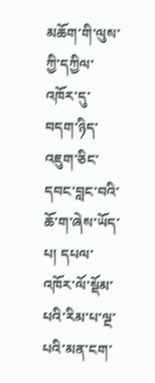མཆོག་གི་ལུས་ཀྱི་དཀྱིལ་འཁོར་དུ་བདག་ཉིད་འཇུག་ཅིང་དབང་བླང་བའི་ཆོ་ག་ཞེས་ཡོད་པ། དཔལ་འཁོར་ལོ་སྡོམ་པའི་རིམ་པ་ལྔ་པའི་མན་ངག་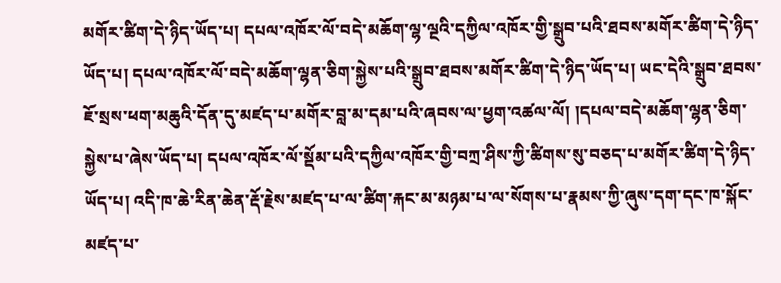མགོར་ཚིག་དེ་ཉིད་ཡོད་པ། དཔལ་འཁོར་ལོ་བདེ་མཆོག་ལྷ་ལྔའི་དཀྱིལ་འཁོར་གྱི་སྒྲུབ་པའི་ཐབས་མགོར་ཚིག་དེ་ཉིད་ཡོད་པ། དཔལ་འཁོར་ལོ་བདེ་མཆོག་ལྷན་ཅིག་སྐྱེས་པའི་སྒྲུབ་ཐབས་མགོར་ཚིག་དེ་ཉིད་ཡོད་པ། ཡང་དེའི་སྒྲུབ་ཐབས་ཇོ་སྲས་ཕག་མཆུའི་དོན་དུ་མཛད་པ་མགོར་བླ་མ་དམ་པའི་ཞབས་ལ་ཕྱག་འཚལ་ལོ། །དཔལ་བདེ་མཆོག་ལྷན་ཅིག་སྐྱེས་པ་ཞེས་ཡོད་པ། དཔལ་འཁོར་ལོ་སྡོམ་པའི་དཀྱིལ་འཁོར་གྱི་བཀྲ་ཤིས་ཀྱི་ཚིགས་སུ་བཅད་པ་མགོར་ཚིག་དེ་ཉིད་ཡོད་པ། འདི་ཁ་ཆེ་རིན་ཆེན་རྡོ་རྗེས་མཛད་པ་ལ་ཚིག་རྐང་མ་མཉམ་པ་ལ་སོགས་པ་རྣམས་ཀྱི་ཞུས་དག་དང་ཁ་སྐོང་མཛད་པ་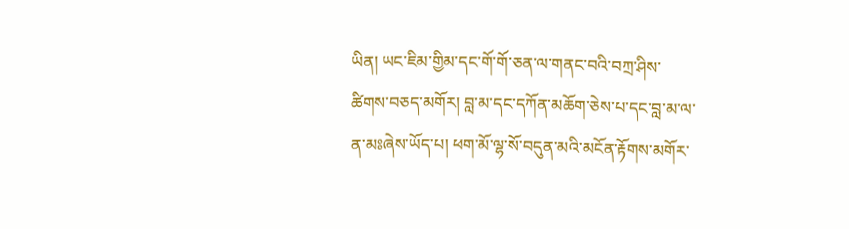ཡིན། ཡང་ཇིམ་གྱིམ་དང་གོ་གོ་ཅན་ལ་གནང་བའི་བཀྲ་ཤིས་ཚིགས་བཅད་མགོར། བླ་མ་དང་དཀོན་མཆོག་ཅེས་པ་དང་བླ་མ་ལ་ན་མཿཞེས་ཡོད་པ། ཕག་མོ་ལྷ་སོ་བདུན་མའི་མངོན་རྟོགས་མགོར་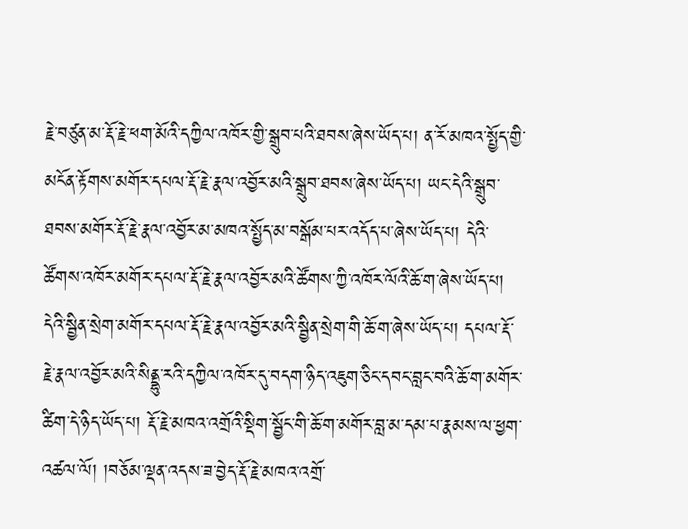རྗེ་བཙུན་མ་རྡོ་རྗེ་ཕག་མོའི་དཀྱིལ་འཁོར་གྱི་སྒྲུབ་པའི་ཐབས་ཞེས་ཡོད་པ། ན་རོ་མཁའ་སྤྱོད་གྱི་མངོན་རྟོགས་མགོར་དཔལ་རྡོ་རྗེ་རྣལ་འབྱོར་མའི་སྒྲུབ་ཐབས་ཞེས་ཡོད་པ། ཡང་དེའི་སྒྲུབ་ཐབས་མགོར་རྡོ་རྗེ་རྣལ་འབྱོར་མ་མཁའ་སྤྱོད་མ་བསྒོམ་པར་འདོད་པ་ཞེས་ཡོད་པ། དེའི་ཚོགས་འཁོར་མགོར་དཔལ་རྡོ་རྗེ་རྣལ་འབྱོར་མའི་ཚོགས་ཀྱི་འཁོར་ལོའི་ཆོ་ག་ཞེས་ཡོད་པ། དེའི་སྦྱིན་སྲེག་མགོར་དཔལ་རྡོ་རྗེ་རྣལ་འབྱོར་མའི་སྦྱིན་སྲེག་གི་ཆོ་ག་ཞེས་ཡོད་པ། དཔལ་རྡོ་རྗེ་རྣལ་འབྱོར་མའི་སིནྡྷུ་རའི་དཀྱིལ་འཁོར་དུ་བདག་ཉིད་འཇུག་ཅིང་དབང་བླང་བའི་ཆོ་ག་མགོར་ཚིག་དེ་ཉིད་ཡོད་པ། རྡོ་རྗེ་མཁའ་འགྲོའི་སྡིག་སྦྱོང་གི་ཆོ་ག་མགོར་བླ་མ་དམ་པ་རྣམས་ལ་ཕྱག་འཚལ་ལོ། །བཅོམ་ལྡན་འདས་ཟ་བྱེད་རྡོ་རྗེ་མཁའ་འགྲོ་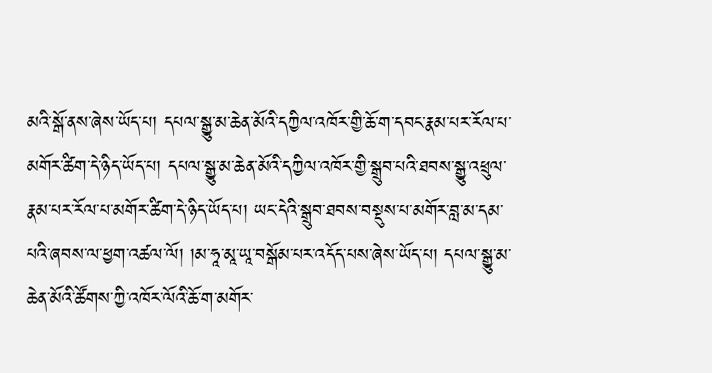མའི་སྒོ་ནས་ཞེས་ཡོད་པ། དཔལ་སྒྱུ་མ་ཆེན་མོའི་དཀྱིལ་འཁོར་གྱི་ཆོ་ག་དབང་རྣམ་པར་རོལ་པ་མགོར་ཚིག་དེ་ཉིད་ཡོད་པ། དཔལ་སྒྱུ་མ་ཆེན་མོའི་དཀྱིལ་འཁོར་གྱི་སྒྲུབ་པའི་ཐབས་སྒྱུ་འཕྲུལ་རྣམ་པར་རོལ་པ་མགོར་ཚིག་དེ་ཉིད་ཡོད་པ། ཡང་དེའི་སྒྲུབ་ཐབས་བསྡུས་པ་མགོར་བླ་མ་དམ་པའི་ཞབས་ལ་ཕྱག་འཚལ་ལོ། །མ་ཧཱ་མཱ་ཡཱ་བསྒོམ་པར་འདོད་པས་ཞེས་ཡོད་པ། དཔལ་སྒྱུ་མ་ཆེན་མོའི་ཚོགས་ཀྱི་འཁོར་ལོའི་ཆོ་ག་མགོར་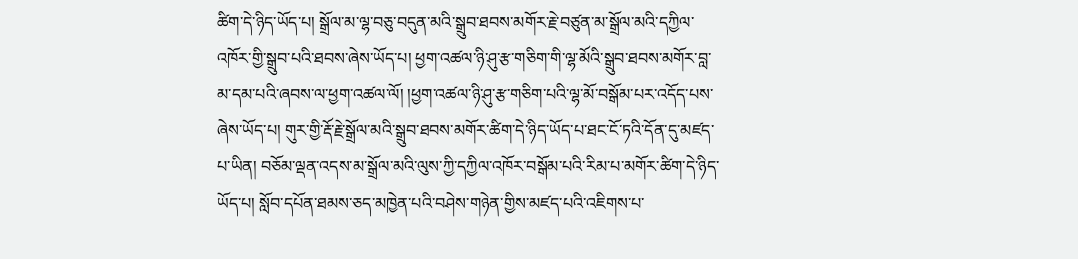ཚིག་དེ་ཉིད་ཡོད་པ། སྒྲོལ་མ་ལྷ་བཅུ་བདུན་མའི་སྒྲུབ་ཐབས་མགོར་རྗེ་བཙུན་མ་སྒྲོལ་མའི་དཀྱིལ་འཁོར་གྱི་སྒྲུབ་པའི་ཐབས་ཞེས་ཡོད་པ། ཕྱག་འཚལ་ཉི་ཤུ་རྩ་གཅིག་གི་ལྷ་མོའི་སྒྲུབ་ཐབས་མགོར་བླ་མ་དམ་པའི་ཞབས་ལ་ཕྱག་འཚལ་ལོ། །ཕྱག་འཚལ་ཉི་ཤུ་རྩ་གཅིག་པའི་ལྷ་མོ་བསྒོམ་པར་འདོད་པས་ཞེས་ཡོད་པ། གུར་གྱི་རྡོ་རྗེ་སྒྲོལ་མའི་སྒྲུབ་ཐབས་མགོར་ཚིག་དེ་ཉིད་ཡོད་པ་ཐང་ངོ་ཏའི་དོན་དུ་མཛད་པ་ཡིན། བཅོམ་ལྡན་འདས་མ་སྒྲོལ་མའི་ལུས་ཀྱི་དཀྱིལ་འཁོར་བསྒོམ་པའི་རིམ་པ་མགོར་ཚིག་དེ་ཉིད་ཡོད་པ། སློབ་དཔོན་ཐམས་ཅད་མཁྱེན་པའི་བཤེས་གཉེན་གྱིས་མཛད་པའི་འཇིགས་པ་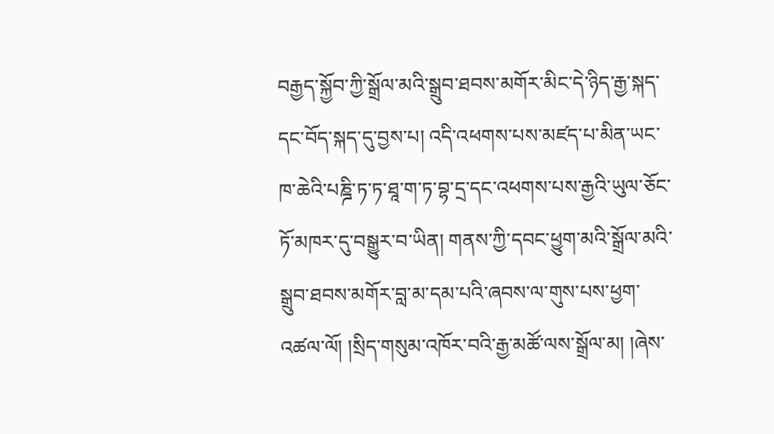བརྒྱད་སྐྱོབ་ཀྱི་སྒྲོལ་མའི་སྒྲུབ་ཐབས་མགོར་མིང་དེ་ཉིད་རྒྱ་སྐད་དང་བོད་སྐད་དུ་བྱས་པ། འདི་འཕགས་པས་མཛད་པ་མིན་ཡང་ཁ་ཆེའི་པཎྜི་ཏ་ཏ་ཐཱ་ག་ཏ་བྷ་དྲ་དང་འཕགས་པས་རྒྱའི་ཡུལ་ཅོང་ཏོ་མཁར་དུ་བསྒྱུར་བ་ཡིན། གནས་ཀྱི་དབང་ཕྱུག་མའི་སྒྲོལ་མའི་སྒྲུབ་ཐབས་མགོར་བླ་མ་དམ་པའི་ཞབས་ལ་གུས་པས་ཕྱག་འཚལ་ལོ། །སྲིད་གསུམ་འཁོར་བའི་རྒྱ་མཚོ་ལས་སྒྲོལ་མ། །ཞེས་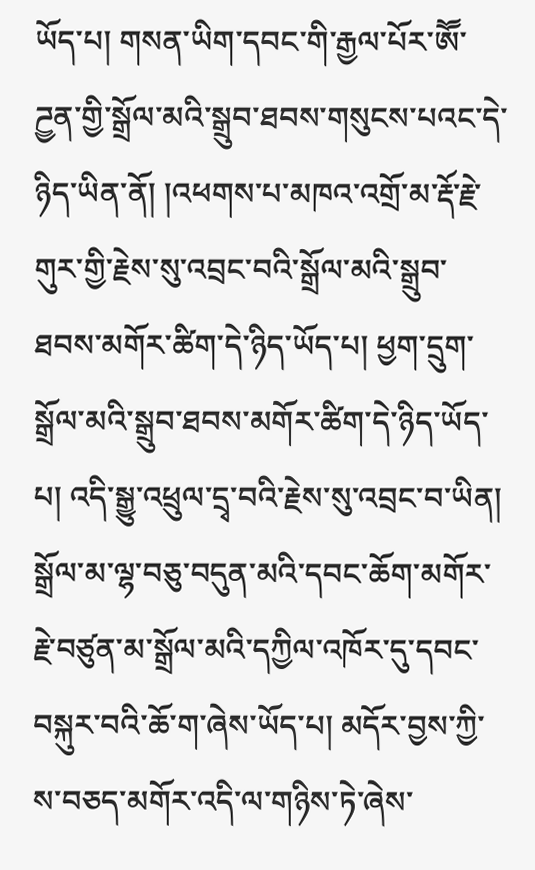ཡོད་པ། གསན་ཡིག་དབང་གི་རྒྱལ་པོར་ཨཽ་ཌྱན་གྱི་སྒྲོལ་མའི་སྒྲུབ་ཐབས་གསུངས་པའང་དེ་ཉིད་ཡིན་ནོ། །འཕགས་པ་མཁའ་འགྲོ་མ་རྡོ་རྗེ་གུར་གྱི་རྗེས་སུ་འབྲང་བའི་སྒྲོལ་མའི་སྒྲུབ་ཐབས་མགོར་ཚིག་དེ་ཉིད་ཡོད་པ། ཕྱག་དྲུག་སྒྲོལ་མའི་སྒྲུབ་ཐབས་མགོར་ཚིག་དེ་ཉིད་ཡོད་པ། འདི་སྒྱུ་འཕྲུལ་དྲྭ་བའི་རྗེས་སུ་འབྲང་བ་ཡིན། སྒྲོལ་མ་ལྷ་བཅུ་བདུན་མའི་དབང་ཆོག་མགོར་རྗེ་བཙུན་མ་སྒྲོལ་མའི་དཀྱིལ་འཁོར་དུ་དབང་བསྐུར་བའི་ཆོ་ག་ཞེས་ཡོད་པ། མདོར་བྱས་ཀྱི་ས་བཅད་མགོར་འདི་ལ་གཉིས་ཏེ་ཞེས་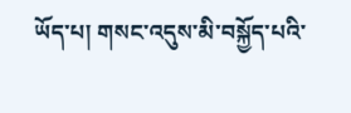ཡོད་པ། གསང་འདུས་མི་བསྐྱོད་པའི་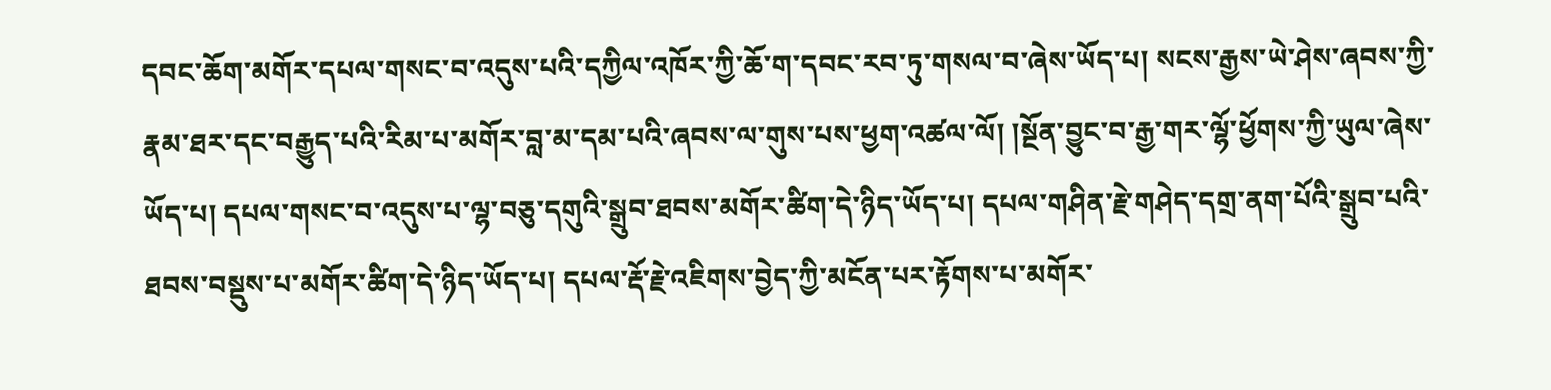དབང་ཆོག་མགོར་དཔལ་གསང་བ་འདུས་པའི་དཀྱིལ་འཁོར་ཀྱི་ཆོ་ག་དབང་རབ་ཏུ་གསལ་བ་ཞེས་ཡོད་པ། སངས་རྒྱས་ཡེ་ཤེས་ཞབས་ཀྱི་རྣམ་ཐར་དང་བརྒྱུད་པའི་རིམ་པ་མགོར་བླ་མ་དམ་པའི་ཞབས་ལ་གུས་པས་ཕྱག་འཚལ་ལོ། །སྔོན་བྱུང་བ་རྒྱ་གར་ལྷོ་ཕྱོགས་ཀྱི་ཡུལ་ཞེས་ཡོད་པ། དཔལ་གསང་བ་འདུས་པ་ལྷ་བཅུ་དགུའི་སྒྲུབ་ཐབས་མགོར་ཚིག་དེ་ཉིད་ཡོད་པ། དཔལ་གཤིན་རྗེ་གཤེད་དགྲ་ནག་པོའི་སྒྲུབ་པའི་ཐབས་བསྡུས་པ་མགོར་ཚིག་དེ་ཉིད་ཡོད་པ། དཔལ་རྡོ་རྗེ་འཇིགས་བྱེད་ཀྱི་མངོན་པར་རྟོགས་པ་མགོར་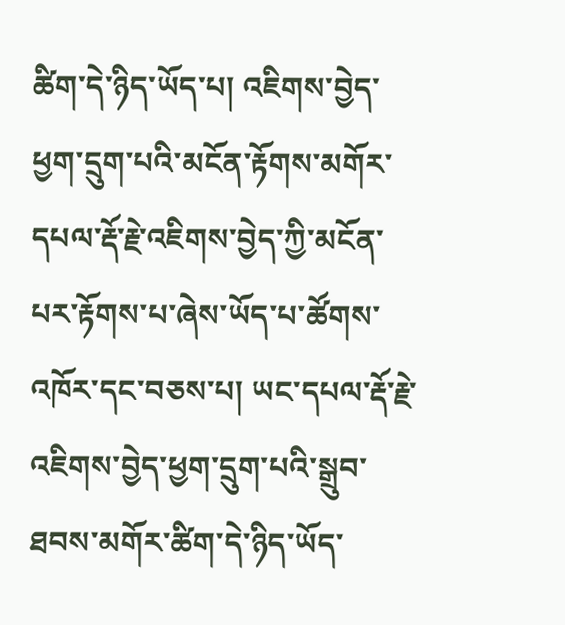ཚིག་དེ་ཉིད་ཡོད་པ། འཇིགས་བྱེད་ཕྱག་དྲུག་པའི་མངོན་རྟོགས་མགོར་དཔལ་རྡོ་རྗེ་འཇིགས་བྱེད་ཀྱི་མངོན་པར་རྟོགས་པ་ཞེས་ཡོད་པ་ཚོགས་འཁོར་དང་བཅས་པ། ཡང་དཔལ་རྡོ་རྗེ་འཇིགས་བྱེད་ཕྱག་དྲུག་པའི་སྒྲུབ་ཐབས་མགོར་ཚིག་དེ་ཉིད་ཡོད་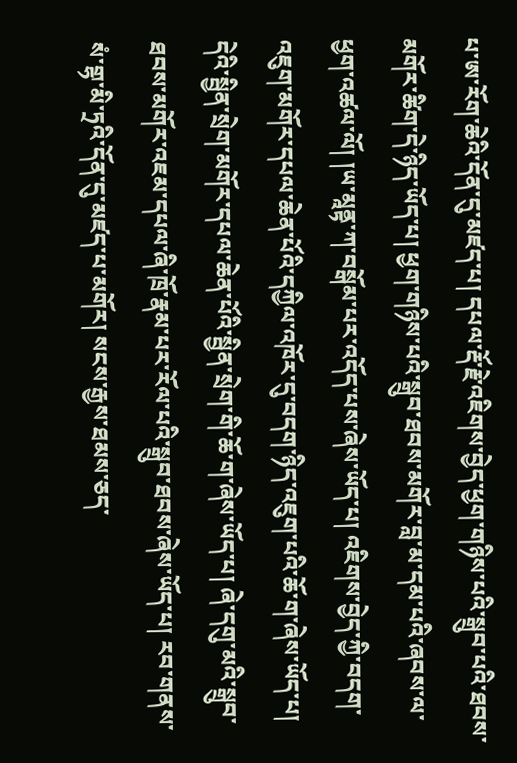པ་ཨ་རོག་ཆེའི་དོན་དུ་མཛད་པ། དཔལ་རྡོ་རྗེ་འཇིགས་བྱེད་ཕྱག་གཉིས་པའི་སྒྲུབ་པའི་ཐབས་མགོར་ཚིག་དེ་ཉིད་ཡོད་པ། ཕྱག་གཉིས་པའི་སྒྲུབ་ཐབས་མགོར་བླ་མ་དམ་པའི་ཞབས་ལ་ཕྱག་འཚལ་ལོ། །ཡ་མཱནྟ་ཀ་བསྒོམ་པར་འདོད་པས་ཞེས་ཡོད་པ། འཇིགས་བྱེད་ཀྱི་བདག་འཇུག་མགོར་དཔལ་ཆེན་པོའི་དཀྱིལ་འཁོར་དུ་བདག་ཉིད་འཇུག་པའི་ཆོ་ག་ཞེས་ཡོད་པ། དེའི་སྦྱིན་སྲེག་མགོར་དཔལ་ཆེན་པོའི་སྦྱིན་སྲེག་གི་ཆོ་ག་ཞེས་ཡོད་པ། ཞེ་དགུ་མའི་སྒྲུབ་ཐབས་མགོར་འཇམ་དཔལ་ཞི་ཁྲོ་རྣམ་པར་རོལ་པའི་སྒྲུབ་ཐབས་ཞེས་ཡོད་པ། རབ་གནས་སཾ་གྷ་མི་ཏྲའི་དོན་དུ་མཛད་པ་མགོར། སངས་རྒྱས་ཐམས་ཅད་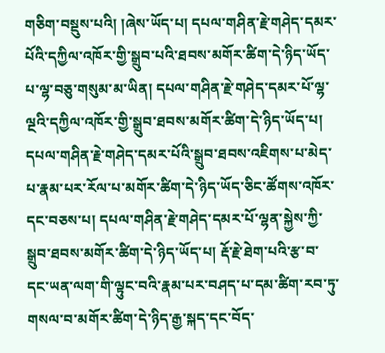གཅིག་བསྡུས་པའི། །ཞེས་ཡོད་པ། དཔལ་གཤིན་རྗེ་གཤེད་དམར་པོའི་དཀྱིལ་འཁོར་གྱི་སྒྲུབ་པའི་ཐབས་མགོར་ཚིག་དེ་ཉིད་ཡོད་པ་ལྷ་བཅུ་གསུམ་མ་ཡིན། དཔལ་གཤིན་རྗེ་གཤེད་དམར་པོ་ལྷ་ལྔའི་དཀྱིལ་འཁོར་གྱི་སྒྲུབ་ཐབས་མགོར་ཚིག་དེ་ཉིད་ཡོད་པ། དཔལ་གཤིན་རྗེ་གཤེད་དམར་པོའི་སྒྲུབ་ཐབས་འཇིགས་པ་མེད་པ་རྣམ་པར་རོལ་པ་མགོར་ཚིག་དེ་ཉིད་ཡོད་ཅིང་ཚོགས་འཁོར་དང་བཅས་པ། དཔལ་གཤིན་རྗེ་གཤེད་དམར་པོ་ལྷན་སྐྱེས་ཀྱི་སྒྲུབ་ཐབས་མགོར་ཚིག་དེ་ཉིད་ཡོད་པ། རྡོ་རྗེ་ཐེག་པའི་རྩ་བ་དང་ཡན་ལག་གི་ལྟུང་བའི་རྣམ་པར་བཤད་པ་དམ་ཚིག་རབ་ཏུ་གསལ་བ་མགོར་ཚིག་དེ་ཉིད་རྒྱ་སྐད་དང་བོད་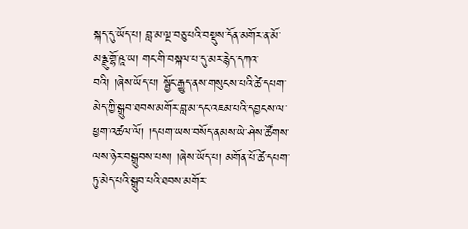སྐད་དུ་ཡོད་པ། བླ་མ་ལྔ་བཅུ་པའི་བསྡུས་དོན་མགོར་ན་མོ་མཉྫུ་གྷོ་ཥཱ་ཡ། གང་གི་བསྐལ་པ་དུ་མར་རྙེད་དཀའ་བའི། །ཞེས་ཡོད་པ། སྦྱོང་རྒྱུད་ནས་གསུངས་པའི་ཚེ་དཔག་མེད་ཀྱི་སྒྲུབ་ཐབས་མགོར་བླ་མ་དང་འཇམ་པའི་དབྱངས་ལ་ཕྱག་འཚལ་ལོ། །དཔག་ཡས་བསོད་ནམས་ཡེ་ཤེས་ཚོགས་ལས་ཉེར་བསྒྲུབས་པས། །ཞེས་ཡོད་པ། མགོན་པོ་ཚེ་དཔག་ཏུ་མེད་པའི་སྒྲུབ་པའི་ཐབས་མགོར་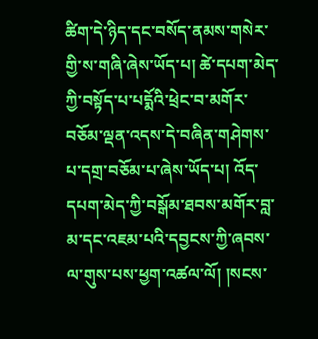ཚིག་དེ་ཉིད་དང་བསོད་ནམས་གསེར་གྱི་ས་གཞི་ཞེས་ཡོད་པ། ཚེ་དཔག་མེད་ཀྱི་བསྟོད་པ་པདྨོའི་ཕྲེང་བ་མགོར་བཅོམ་ལྡན་འདས་དེ་བཞིན་གཤེགས་པ་དགྲ་བཅོམ་པ་ཞེས་ཡོད་པ། འོད་དཔག་མེད་ཀྱི་བསྒོམ་ཐབས་མགོར་བླ་མ་དང་འཇམ་པའི་དབྱངས་ཀྱི་ཞབས་ལ་གུས་པས་ཕྱག་འཚལ་ལོ། །སངས་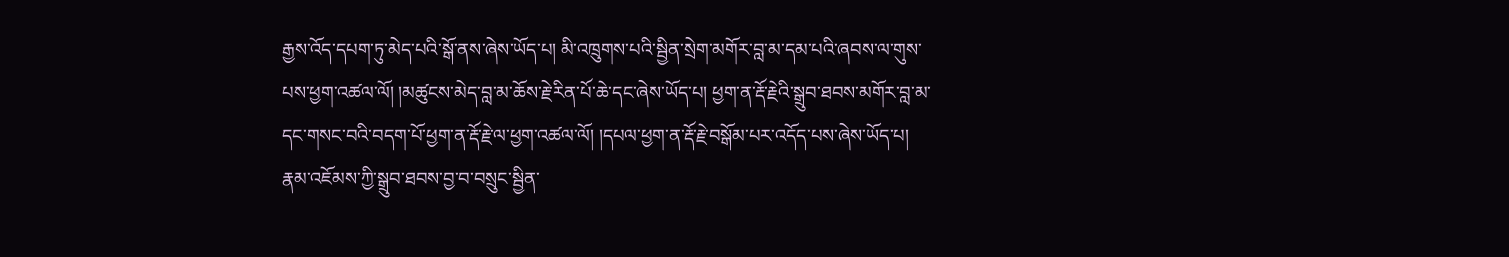རྒྱས་འོད་དཔག་ཏུ་མེད་པའི་སྒོ་ནས་ཞེས་ཡོད་པ། མི་འཁྲུགས་པའི་སྦྱིན་སྲེག་མགོར་བླ་མ་དམ་པའི་ཞབས་ལ་གུས་པས་ཕྱག་འཚལ་ལོ། །མཚུངས་མེད་བླ་མ་ཆོས་རྗེ་རིན་པོ་ཆེ་དང་ཞེས་ཡོད་པ། ཕྱག་ན་རྡོ་རྗེའི་སྒྲུབ་ཐབས་མགོར་བླ་མ་དང་གསང་བའི་བདག་པོ་ཕྱག་ན་རྡོ་རྗེ་ལ་ཕྱག་འཚལ་ལོ། །དཔལ་ཕྱག་ན་རྡོ་རྗེ་བསྒོམ་པར་འདོད་པས་ཞེས་ཡོད་པ། རྣམ་འཇོམས་ཀྱི་སྒྲུབ་ཐབས་བྱ་བ་བསྲུང་སྦྱིན་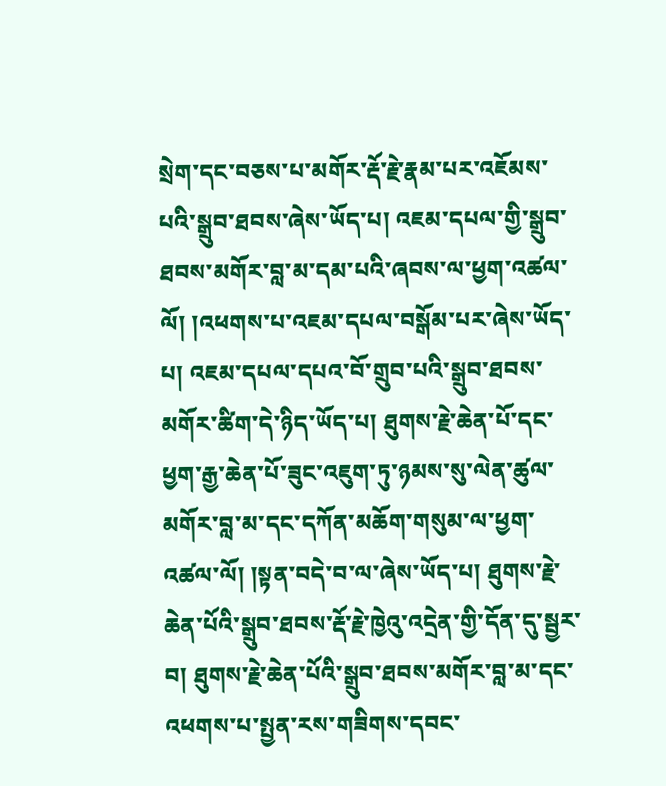སྲེག་དང་བཅས་པ་མགོར་རྡོ་རྗེ་རྣམ་པར་འཇོམས་པའི་སྒྲུབ་ཐབས་ཞེས་ཡོད་པ། འཇམ་དཔལ་གྱི་སྒྲུབ་ཐབས་མགོར་བླ་མ་དམ་པའི་ཞབས་ལ་ཕྱག་འཚལ་ལོ། །འཕགས་པ་འཇམ་དཔལ་བསྒོམ་པར་ཞེས་ཡོད་པ། འཇམ་དཔལ་དཔའ་བོ་གྲུབ་པའི་སྒྲུབ་ཐབས་མགོར་ཚིག་དེ་ཉིད་ཡོད་པ། ཐུགས་རྗེ་ཆེན་པོ་དང་ཕྱག་རྒྱ་ཆེན་པོ་ཟུང་འཇུག་ཏུ་ཉམས་སུ་ལེན་ཚུལ་མགོར་བླ་མ་དང་དཀོན་མཆོག་གསུམ་ལ་ཕྱག་འཚལ་ལོ། །སྟན་བདེ་བ་ལ་ཞེས་ཡོད་པ། ཐུགས་རྗེ་ཆེན་པོའི་སྒྲུབ་ཐབས་རྡོ་རྗེ་ཁྱེའུ་འདྲེན་གྱི་དོན་དུ་སྦྱར་བ། ཐུགས་རྗེ་ཆེན་པོའི་སྒྲུབ་ཐབས་མགོར་བླ་མ་དང་འཕགས་པ་སྤྱན་རས་གཟིགས་དབང་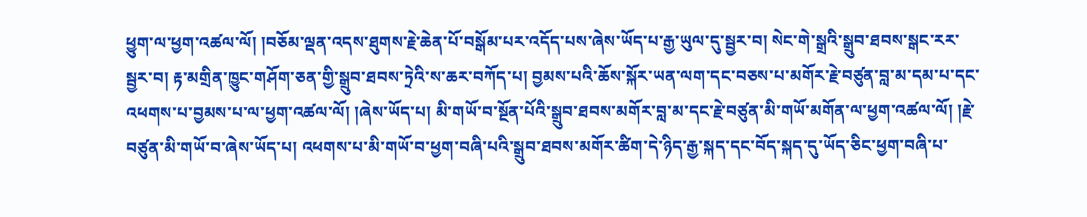ཕྱུག་ལ་ཕྱག་འཚལ་ལོ། །བཅོམ་ལྡན་འདས་ཐུགས་རྗེ་ཆེན་པོ་བསྒོམ་པར་འདོད་པས་ཞེས་ཡོད་པ་རྒྱ་ཡུལ་དུ་སྦྱར་བ། སེང་གེ་སྒྲའི་སྒྲུབ་ཐབས་སྒང་རར་སྦྱར་བ། རྟ་མགྲིན་ཁྱུང་གཤོག་ཅན་གྱི་སྒྲུབ་ཐབས་ཏྲེའི་ས་ཆར་བཀོད་པ། བྱམས་པའི་ཆོས་སྐོར་ཡན་ལག་དང་བཅས་པ་མགོར་རྗེ་བཙུན་བླ་མ་དམ་པ་དང་འཕགས་པ་བྱམས་པ་ལ་ཕྱག་འཚལ་ལོ། །ཞེས་ཡོད་པ། མི་གཡོ་བ་སྔོན་པོའི་སྒྲུབ་ཐབས་མགོར་བླ་མ་དང་རྗེ་བཙུན་མི་གཡོ་མགོན་ལ་ཕྱག་འཚལ་ལོ། །རྗེ་བཙུན་མི་གཡོ་བ་ཞེས་ཡོད་པ། འཕགས་པ་མི་གཡོ་བ་ཕྱག་བཞི་པའི་སྒྲུབ་ཐབས་མགོར་ཚིག་དེ་ཉིད་རྒྱ་སྐད་དང་བོད་སྐད་དུ་ཡོད་ཅིང་ཕྱག་བཞི་པ་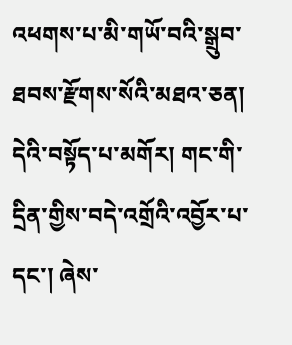འཕགས་པ་མི་གཡོ་བའི་སྒྲུབ་ཐབས་རྫོགས་སོའི་མཐའ་ཅན། དེའི་བསྟོད་པ་མགོར། གང་གི་དྲིན་གྱིས་བདེ་འགྲོའི་འབྱོར་པ་དང་། ཞེས་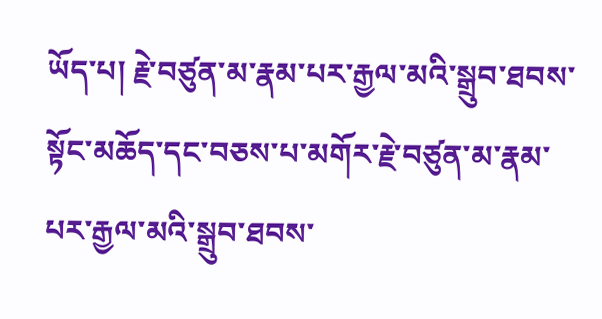ཡོད་པ། རྗེ་བཙུན་མ་རྣམ་པར་རྒྱལ་མའི་སྒྲུབ་ཐབས་སྟོང་མཆོད་དང་བཅས་པ་མགོར་རྗེ་བཙུན་མ་རྣམ་པར་རྒྱལ་མའི་སྒྲུབ་ཐབས་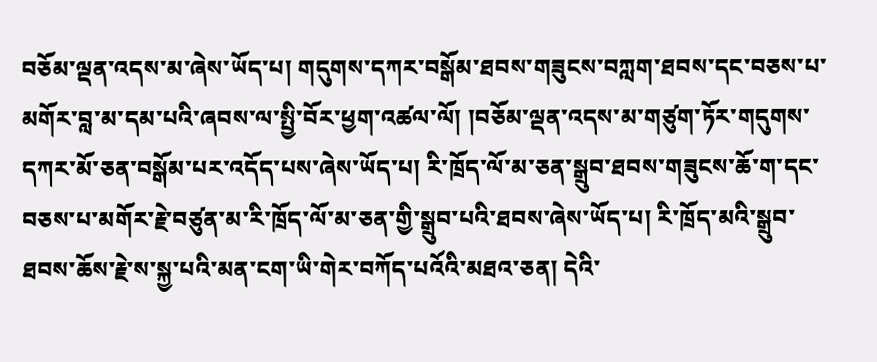བཅོམ་ལྡན་འདས་མ་ཞེས་ཡོད་པ། གདུགས་དཀར་བསྒོམ་ཐབས་གཟུངས་བཀླག་ཐབས་དང་བཅས་པ་མགོར་བླ་མ་དམ་པའི་ཞབས་ལ་སྤྱི་བོར་ཕྱག་འཚལ་ལོ། །བཅོམ་ལྡན་འདས་མ་གཙུག་ཏོར་གདུགས་དཀར་མོ་ཅན་བསྒོམ་པར་འདོད་པས་ཞེས་ཡོད་པ། རི་ཁྲོད་ལོ་མ་ཅན་སྒྲུབ་ཐབས་གཟུངས་ཆོ་ག་དང་བཅས་པ་མགོར་རྗེ་བཙུན་མ་རི་ཁྲོད་ལོ་མ་ཅན་གྱི་སྒྲུབ་པའི་ཐབས་ཞེས་ཡོད་པ། རི་ཁྲོད་མའི་སྒྲུབ་ཐབས་ཆོས་རྗེ་ས་སྐྱ་པའི་མན་ངག་ཡི་གེར་བཀོད་པའོའི་མཐའ་ཅན། དེའི་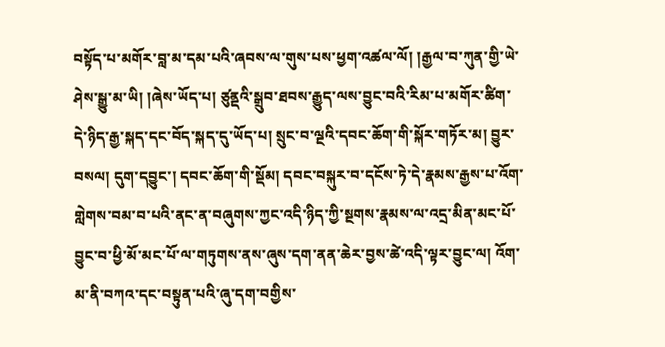བསྟོད་པ་མགོར་བླ་མ་དམ་པའི་ཞབས་ལ་གུས་པས་ཕྱག་འཚལ་ལོ། །རྒྱལ་བ་ཀུན་གྱི་ཡེ་ཤེས་སྒྱུ་མ་ཡི། །ཞེས་ཡོད་པ། ཙུནྡའི་སྒྲུབ་ཐབས་རྒྱུད་ལས་བྱུང་བའི་རིམ་པ་མགོར་ཚིག་དེ་ཉིད་རྒྱ་སྐད་དང་བོད་སྐད་དུ་ཡོད་པ། སྲུང་བ་ལྔའི་དབང་ཆོག་གི་སྐོར་གཏོར་མ། བྱུར་བསལ། དུག་དབྱུང་། དབང་ཆོག་གི་སྡོམ། དབང་བསྐུར་བ་དངོས་ཏེ་དེ་རྣམས་རྒྱས་པ་འོག་གླེགས་བམ་བ་པའི་ནང་ན་བཞུགས་ཀྱང་འདི་ཉིད་ཀྱི་སྔགས་རྣམས་ལ་འདྲ་མིན་མང་པོ་བྱུང་བ་ཕྱི་མོ་མང་པོ་ལ་གཏུགས་ནས་ཞུས་དག་ནན་ཆེར་བྱས་ཚེ་འདི་ལྟར་བྱུང་ལ། འོག་མ་ནི་བཀའ་དང་བསྟུན་པའི་ཞུ་དག་བགྱིས་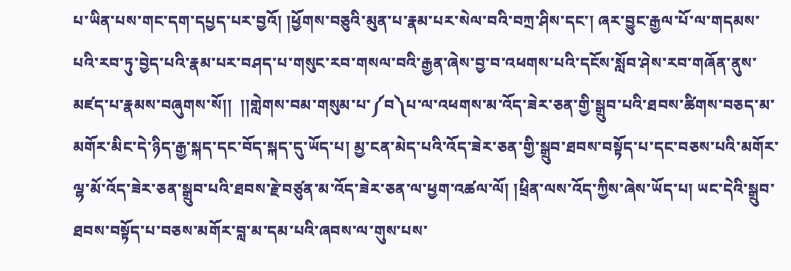པ་ཡིན་པས་གང་དག་དཔྱད་པར་བྱའོ། །ཕྱོགས་བཅུའི་མུན་པ་རྣམ་པར་སེལ་བའི་བཀྲ་ཤིས་དང་། ཞར་བྱུང་རྒྱལ་པོ་ལ་གདམས་པའི་རབ་ཏུ་བྱེད་པའི་རྣམ་པར་བཤད་པ་གསུང་རབ་གསལ་བའི་རྒྱན་ཞེས་བྱ་བ་འཕགས་པའི་དངོས་སློབ་ཤེས་རབ་གཞོན་ནུས་མཛད་པ་རྣམས་བཞུགས་སོ།།  །།གླེགས་བམ་གསུམ་པ་༼བ༽པ་ལ་འཕགས་མ་འོད་ཟེར་ཅན་གྱི་སྒྲུབ་པའི་ཐབས་ཚིགས་བཅད་མ་མགོར་མིང་དེ་ཉིད་རྒྱ་སྐད་དང་བོད་སྐད་དུ་ཡོད་པ། མྱ་ངན་མེད་པའི་འོད་ཟེར་ཅན་གྱི་སྒྲུབ་ཐབས་བསྟོད་པ་དང་བཅས་པའི་མགོར་ལྷ་མོ་འོད་ཟེར་ཅན་སྒྲུབ་པའི་ཐབས་རྗེ་བཙུན་མ་འོད་ཟེར་ཅན་ལ་ཕྱག་འཚལ་ལོ། །ཕྲིན་ལས་འོད་ཀྱིས་ཞེས་ཡོད་པ། ཡང་དེའི་སྒྲུབ་ཐབས་བསྟོད་པ་བཅས་མགོར་བླ་མ་དམ་པའི་ཞབས་ལ་གུས་པས་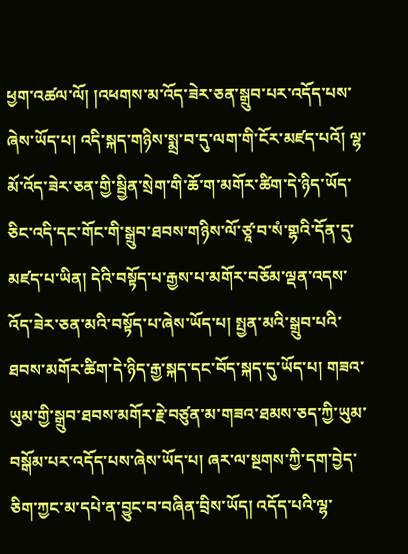ཕྱག་འཚལ་ལོ། །འཕགས་མ་འོད་ཟེར་ཅན་སྒྲུབ་པར་འདོད་པས་ཞེས་ཡོད་པ། འདི་སྐད་གཉིས་སྨྲ་བ་དུ་ལག་གི་ངོར་མཛད་པའོ། ལྷ་མོ་འོད་ཟེར་ཅན་གྱི་སྦྱིན་སྲེག་གི་ཆོ་ག་མགོར་ཚིག་དེ་ཉིད་ཡོད་ཅིང་འདི་དང་གོང་གི་སྒྲུབ་ཐབས་གཉིས་ལོ་ཙཱ་བ་སཾ་གྷའི་དོན་དུ་མཛད་པ་ཡིན། དེའི་བསྟོད་པ་རྒྱས་པ་མགོར་བཅོམ་ལྡན་འདས་འོད་ཟེར་ཅན་མའི་བསྟོད་པ་ཞེས་ཡོད་པ། སྤྱན་མའི་སྒྲུབ་པའི་ཐབས་མགོར་ཚིག་དེ་ཉིད་རྒྱ་སྐད་དང་བོད་སྐད་དུ་ཡོད་པ། གཟའ་ཡུམ་གྱི་སྒྲུབ་ཐབས་མགོར་རྗེ་བཙུན་མ་གཟའ་ཐམས་ཅད་ཀྱི་ཡུམ་བསྒོམ་པར་འདོད་པས་ཞེས་ཡོད་པ། ཞར་ལ་སྔགས་ཀྱི་དག་བྱེད་ཅིག་ཀྱང་མ་དཔེ་ན་བྱུང་བ་བཞིན་བྲིས་ཡོད། འདོད་པའི་ལྷ་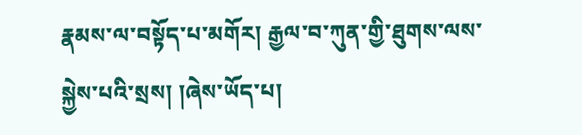རྣམས་ལ་བསྟོད་པ་མགོར། རྒྱལ་བ་ཀུན་གྱི་ཐུགས་ལས་སྐྱེས་པའི་སྲས། །ཞེས་ཡོད་པ།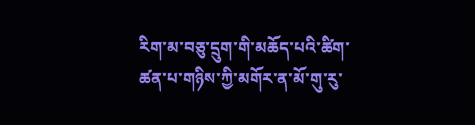རིག་མ་བཅུ་དྲུག་གི་མཆོད་པའི་ཚིག་ཚན་པ་གཉིས་ཀྱི་མགོར་ན་མོ་གུ་རུ་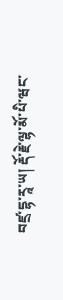བཛྲ་དྷ་རཱ་ཡ། རྡོ་རྗེ་ལྷ་མོ་པི་ཝང་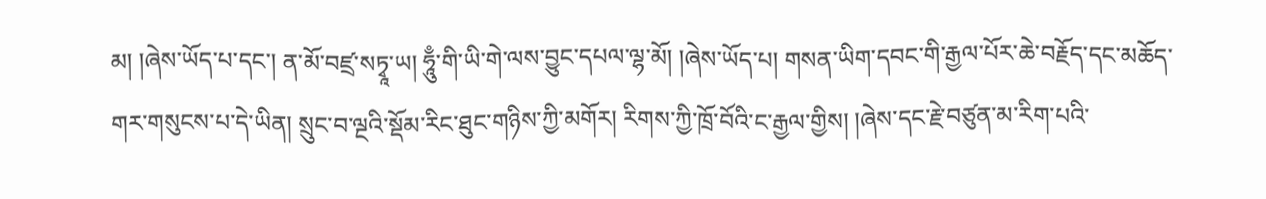མ། །ཞེས་ཡོད་པ་དང་། ན་མོ་བཛྲ་སཏྭཱ་ཡ། ཧཱུྃ་གི་ཡི་གེ་ལས་བྱུང་དཔལ་ལྷ་མོ། །ཞེས་ཡོད་པ། གསན་ཡིག་དབང་གི་རྒྱལ་པོར་ཆེ་བརྗོད་དང་མཆོད་གར་གསུངས་པ་དེ་ཡིན། སྲུང་བ་ལྔའི་སྡོམ་རིང་ཐུང་གཉིས་ཀྱི་མགོར། རིགས་ཀྱི་ཁྲོ་བོའི་ང་རྒྱལ་གྱིས། །ཞེས་དང་རྗེ་བཙུན་མ་རིག་པའི་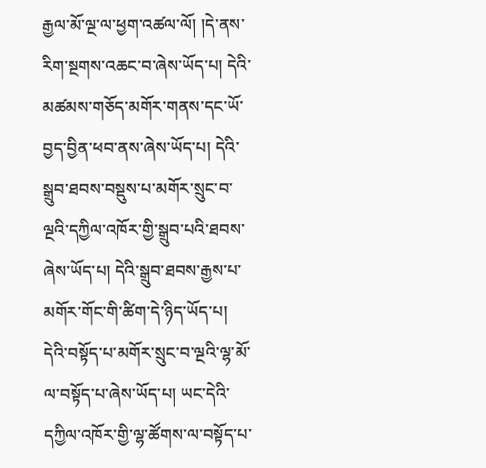རྒྱལ་མོ་ལྔ་ལ་ཕྱག་འཚལ་ལོ། །དེ་ནས་རིག་སྔགས་འཆང་བ་ཞེས་ཡོད་པ། དེའི་མཚམས་གཅོད་མགོར་གནས་དང་ཡོ་བྱད་བྱིན་ཕབ་ནས་ཞེས་ཡོད་པ། དེའི་སྒྲུབ་ཐབས་བསྡུས་པ་མགོར་སྲུང་བ་ལྔའི་དཀྱིལ་འཁོར་གྱི་སྒྲུབ་པའི་ཐབས་ཞེས་ཡོད་པ། དེའི་སྒྲུབ་ཐབས་རྒྱས་པ་མགོར་གོང་གི་ཚིག་དེ་ཉིད་ཡོད་པ། དེའི་བསྟོད་པ་མགོར་སྲུང་བ་ལྔའི་ལྷ་མོ་ལ་བསྟོད་པ་ཞེས་ཡོད་པ། ཡང་དེའི་དཀྱིལ་འཁོར་གྱི་ལྷ་ཚོགས་ལ་བསྟོད་པ་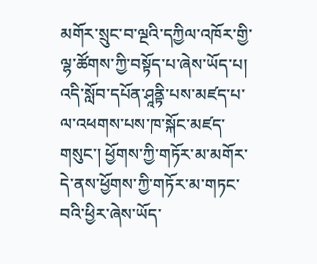མགོར་སྲུང་བ་ལྔའི་དཀྱིལ་འཁོར་གྱི་ལྷ་ཚོགས་ཀྱི་བསྟོད་པ་ཞེས་ཡོད་པ། འདི་སློབ་དཔོན་ཤཱནྟི་པས་མཛད་པ་ལ་འཕགས་པས་ཁ་སྐོང་མཛད་གསུང་། ཕྱོགས་ཀྱི་གཏོར་མ་མགོར་དེ་ནས་ཕྱོགས་ཀྱི་གཏོར་མ་གཏང་བའི་ཕྱིར་ཞེས་ཡོད་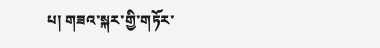པ། གཟའ་སྐར་གྱི་གཏོར་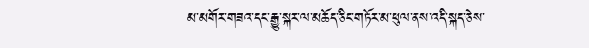མ་མགོར་གཟའ་དང་རྒྱུ་སྐར་ལ་མཆོད་ཅིང་གཏོར་མ་ཕུལ་ནས་འདི་སྐད་ཅེས་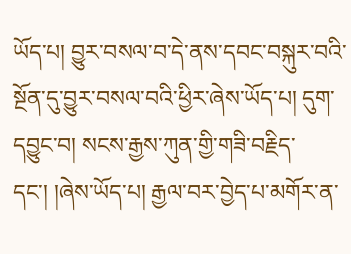ཡོད་པ། བྱུར་བསལ་བ་དེ་ནས་དབང་བསྐུར་བའི་སྔོན་དུ་བྱུར་བསལ་བའི་ཕྱིར་ཞེས་ཡོད་པ། དུག་དབྱུང་བ། སངས་རྒྱས་ཀུན་གྱི་གཟི་བརྗིད་དང་། །ཞེས་ཡོད་པ། རྒྱལ་བར་བྱེད་པ་མགོར་ན་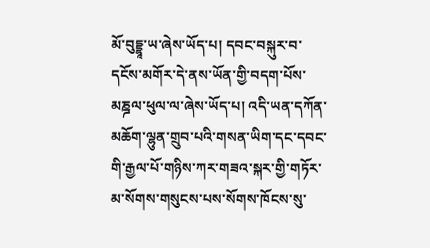མོ་བུདྡྷཱ་ཡ་ཞེས་ཡོད་པ། དབང་བསྐུར་བ་དངོས་མགོར་དེ་ནས་ཡོན་གྱི་བདག་པོས་མཎྜལ་ཕུལ་ལ་ཞེས་ཡོད་པ། འདི་ཡན་དཀོན་མཆོག་ལྷུན་གྲུབ་པའི་གསན་ཡིག་དང་དབང་གི་རྒྱལ་པོ་གཉིས་ཀར་གཟའ་སྐར་གྱི་གཏོར་མ་སོགས་གསུངས་པས་སོགས་ཁོངས་སུ་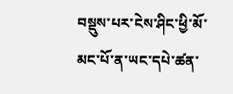བསྡུས་པར་ངེས་ཤིང་ཕྱི་མོ་མང་པོ་ན་ཡང་དཔེ་ཚན་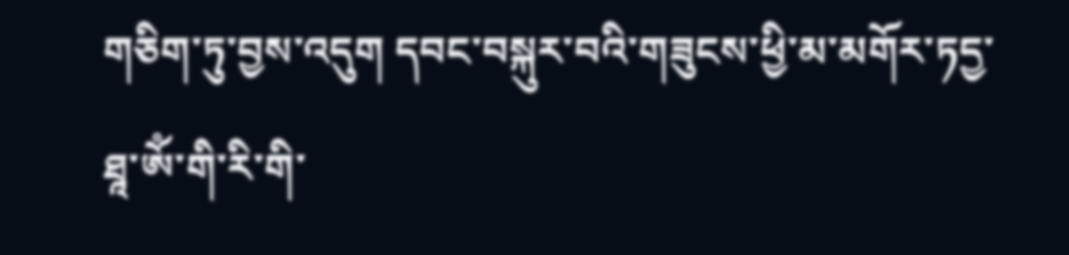གཅིག་ཏུ་བྱས་འདུག དབང་བསྐུར་བའི་གཟུངས་ཕྱི་མ་མགོར་ཏདྱ་ཐཱ་ཨོཾ་གི་རི་གི་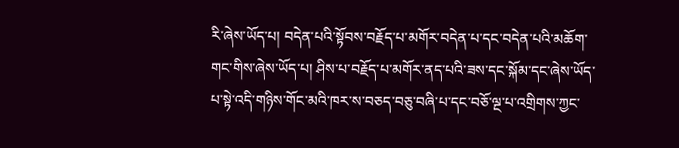རི་ཞེས་ཡོད་པ། བདེན་པའི་སྟོབས་བརྗོད་པ་མགོར་བདེན་པ་དང་བདེན་པའི་མཆོག་གང་གིས་ཞེས་ཡོད་པ། ཤིས་པ་བརྗོད་པ་མགོར་ནད་པའི་ཟས་དང་སྐོམ་དང་ཞེས་ཡོད་པ་སྟེ་འདི་གཉིས་གོང་མའི་ཁར་ས་བཅད་བཅུ་བཞི་པ་དང་བཅོ་ལྔ་པ་འགྲིགས་ཀྱང་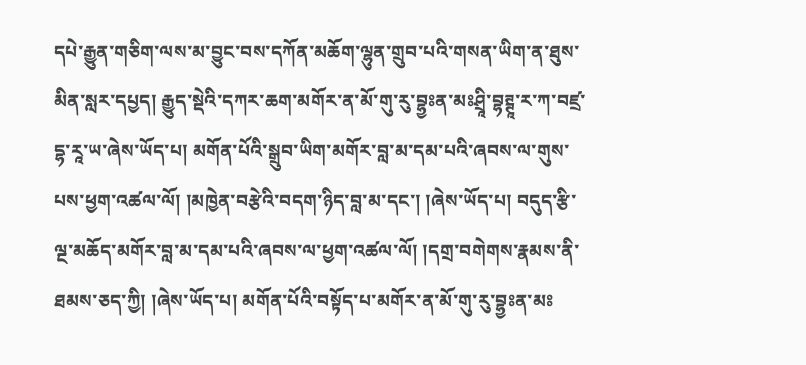དཔེ་རྒྱུན་གཅིག་ལས་མ་བྱུང་བས་དཀོན་མཆོག་ལྷུན་གྲུབ་པའི་གསན་ཡིག་ན་ཐུས་མིན་སླར་དཔྱད། རྒྱུད་སྡེའི་དཀར་ཆག་མགོར་ན་མོ་གུ་རུ་བྷྱཿན་མཿཤྲཱི་བྷཊྚཱ་ར་ཀ་བཛྲ་དྷ་རཱ་ཡ་ཞེས་ཡོད་པ། མགོན་པོའི་སྒྲུབ་ཡིག་མགོར་བླ་མ་དམ་པའི་ཞབས་ལ་གུས་པས་ཕྱག་འཚལ་ལོ། །མཁྱེན་བརྩེའི་བདག་ཉིད་བླ་མ་དང་། །ཞེས་ཡོད་པ། བདུད་རྩི་ལྔ་མཆོད་མགོར་བླ་མ་དམ་པའི་ཞབས་ལ་ཕྱག་འཚལ་ལོ། །དགྲ་བགེགས་རྣམས་ནི་ཐམས་ཅད་ཀྱི། །ཞེས་ཡོད་པ། མགོན་པོའི་བསྟོད་པ་མགོར་ན་མོ་གུ་རུ་བྷྱཿན་མཿ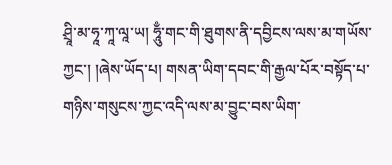ཤྲཱི་མ་ཧཱ་ཀཱ་ལཱ་ཡ། ཧཱུྃ་གང་གི་ཐུགས་ནི་དབྱིངས་ལས་མ་གཡོས་ཀྱང་། །ཞེས་ཡོད་པ། གསན་ཡིག་དབང་གི་རྒྱལ་པོར་བསྟོད་པ་གཉིས་གསུངས་ཀྱང་འདི་ལས་མ་བྱུང་བས་ཡིག་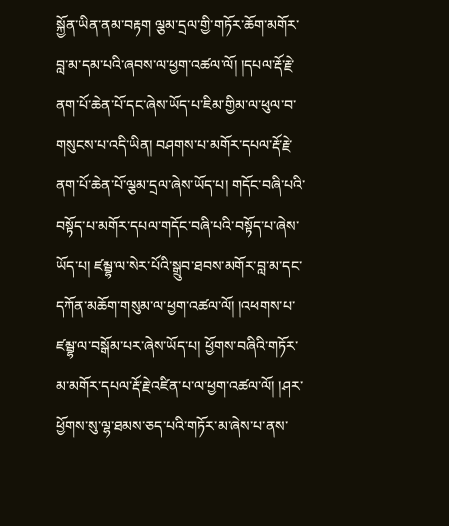སྐྱོན་ཡིན་ནམ་བརྟག ལྕམ་དྲལ་གྱི་གཏོར་ཆོག་མགོར་བླ་མ་དམ་པའི་ཞབས་ལ་ཕྱག་འཚལ་ལོ། །དཔལ་རྡོ་རྗེ་ནག་པོ་ཆེན་པོ་དང་ཞེས་ཡོད་པ་ཇིམ་གྱིམ་ལ་ཕུལ་བ་གསུངས་པ་འདི་ཡིན། བཤགས་པ་མགོར་དཔལ་རྡོ་རྗེ་ནག་པོ་ཆེན་པོ་ལྕམ་དྲལ་ཞེས་ཡོད་པ། གདོང་བཞི་པའི་བསྟོད་པ་མགོར་དཔལ་གདོང་བཞི་པའི་བསྟོད་པ་ཞེས་ཡོད་པ། ཛམྦྷ་ལ་སེར་པོའི་སྒྲུབ་ཐབས་མགོར་བླ་མ་དང་དཀོན་མཆོག་གསུམ་ལ་ཕྱག་འཚལ་ལོ། །འཕགས་པ་ཛམྦྷ་ལ་བསྒོམ་པར་ཞེས་ཡོད་པ། ཕྱོགས་བཞིའི་གཏོར་མ་མགོར་དཔལ་རྡོ་རྗེ་འཛིན་པ་ལ་ཕྱག་འཚལ་ལོ། །ཤར་ཕྱོགས་སུ་ལྷ་ཐམས་ཅད་པའི་གཏོར་མ་ཞེས་པ་ནས་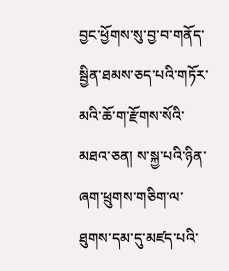བྱང་ཕྱོགས་སུ་བྱ་བ་གནོད་སྦྱིན་ཐམས་ཅད་པའི་གཏོར་མའི་ཆོ་ག་རྫོགས་སོའི་མཐའ་ཅན། ས་སྐྱ་པའི་ཉིན་ཞག་ཕྲུགས་གཅིག་ལ་ཐུགས་དམ་དུ་མཛད་པའི་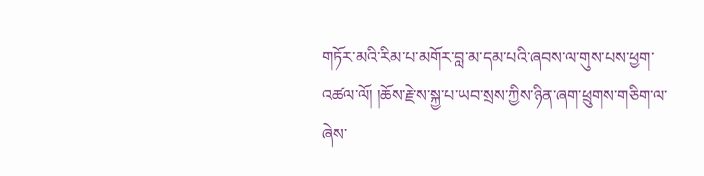གཏོར་མའི་རིམ་པ་མགོར་བླ་མ་དམ་པའི་ཞབས་ལ་གུས་པས་ཕྱག་འཚལ་ལོ། །ཆོས་རྗེ་ས་སྐྱ་པ་ཡབ་སྲས་ཀྱིས་ཉིན་ཞག་ཕྲུགས་གཅིག་ལ་ཞེས་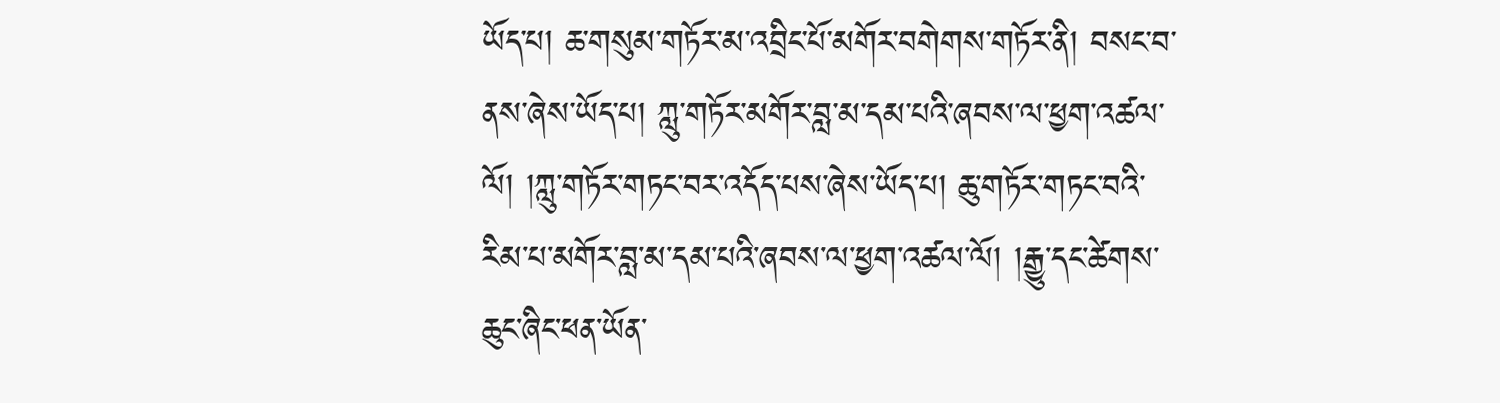ཡོད་པ། ཆ་གསུམ་གཏོར་མ་འབྲིང་པོ་མགོར་བགེགས་གཏོར་ནི། བསང་བ་ནས་ཞེས་ཡོད་པ། ཀླུ་གཏོར་མགོར་བླ་མ་དམ་པའི་ཞབས་ལ་ཕྱག་འཚལ་ལོ། །ཀླུ་གཏོར་གཏང་བར་འདོད་པས་ཞེས་ཡོད་པ། ཆུ་གཏོར་གཏང་བའི་རིམ་པ་མགོར་བླ་མ་དམ་པའི་ཞབས་ལ་ཕྱག་འཚལ་ལོ། །རྒྱུ་དང་ཚེགས་ཆུང་ཞིང་ཕན་ཡོན་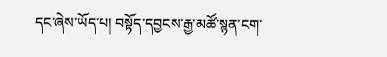དང་ཞེས་ཡོད་པ། བསྟོད་དབྱངས་རྒྱ་མཚོ་སྙན་ངག་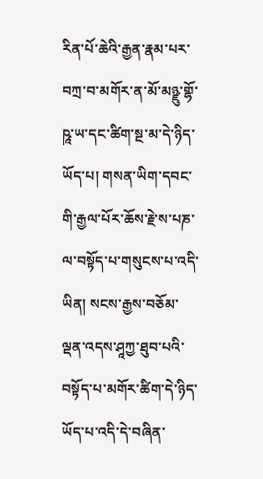རིན་པོ་ཆེའི་རྒྱན་རྣམ་པར་བཀྲ་བ་མགོར་ན་མོ་མཉྫུ་གྷོ་ཥཱ་ཡ་དང་ཚིག་སྔ་མ་དེ་ཉིད་ཡོད་པ། གསན་ཡིག་དབང་གི་རྒྱལ་པོར་ཆོས་རྗེ་ས་པཎ་ལ་བསྟོད་པ་གསུངས་པ་འདི་ཡིན། སངས་རྒྱས་བཅོམ་ལྡན་འདས་ཤཱཀྱ་ཐུབ་པའི་བསྟོད་པ་མགོར་ཚིག་དེ་ཉིད་ཡོད་པ་འདི་དེ་བཞིན་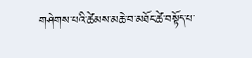གཤེགས་པའི་ཚེམས་མཆེ་བ་མཐོང་ཚེ་བསྟོད་པ་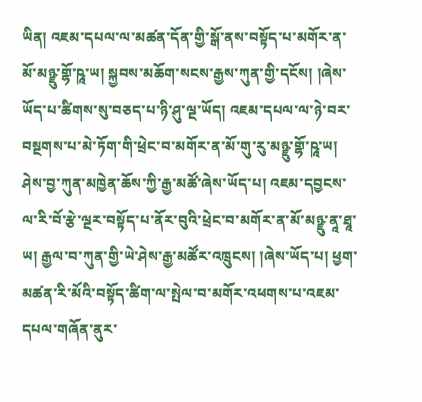ཡིན། འཇམ་དཔལ་ལ་མཚན་དོན་གྱི་སྒོ་ནས་བསྟོད་པ་མགོར་ན་མོ་མཉྫུ་གྷོ་ཥཱ་ཡ། སྐྱབས་མཆོག་སངས་རྒྱས་ཀུན་གྱི་དངོས། །ཞེས་ཡོད་པ་ཚིགས་སུ་བཅད་པ་ཉི་ཤུ་ལྔ་ཡོད། འཇམ་དཔལ་ལ་ཉེ་བར་བསྔགས་པ་མེ་ཏོག་གི་ཕྲེང་བ་མགོར་ན་མོ་གུ་རུ་མཉྫུ་གྷོ་ཥཱ་ཡ། ཤེས་བྱ་ཀུན་མཁྱེན་ཆོས་ཀྱི་རྒྱ་མཚོ་ཞེས་ཡོད་པ། འཇམ་དབྱངས་ལ་རི་བོ་རྩེ་ལྔར་བསྟོད་པ་ནོར་བུའི་ཕྲེང་བ་མགོར་ན་མོ་མཉྫུ་ནཱ་ཐཱ་ཡ། རྒྱལ་བ་ཀུན་གྱི་ཡེ་ཤེས་རྒྱ་མཚོར་འཁྲུངས། །ཞེས་ཡོད་པ། ཕྱག་མཚན་རི་མོའི་བསྟོད་ཚིག་ལ་སྤེལ་བ་མགོར་འཕགས་པ་འཇམ་དཔལ་གཞོན་ནུར་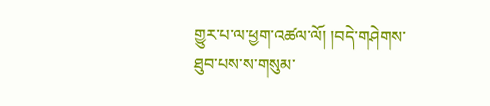གྱུར་པ་ལ་ཕྱག་འཚལ་ལོ། །བདེ་གཤེགས་ཐུབ་པས་ས་གསུམ་